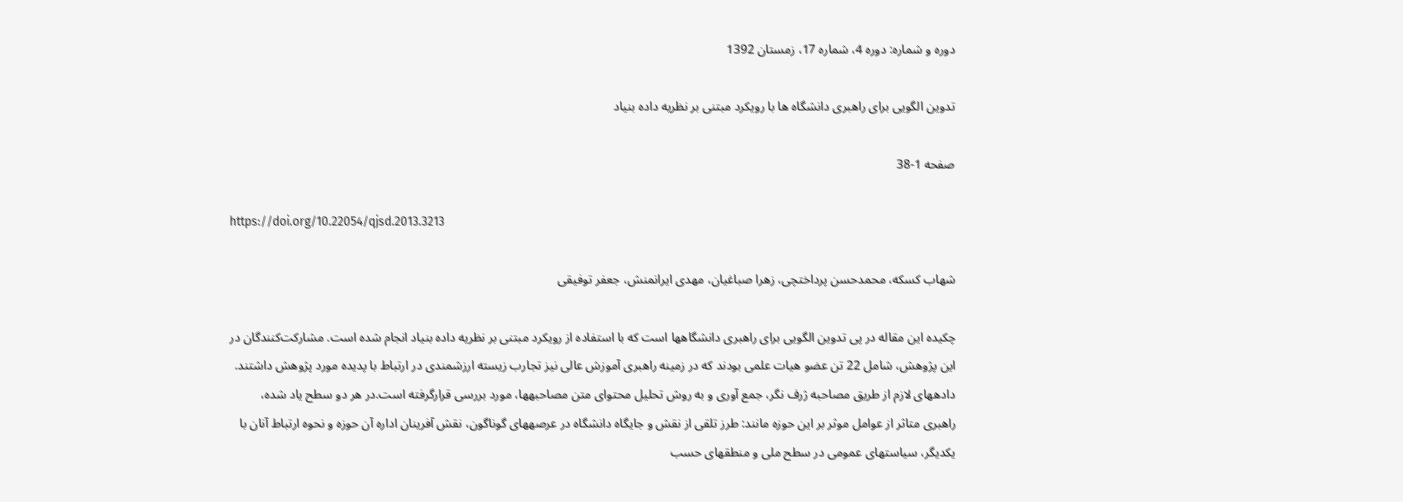دوره و شماره: دوره 4، شماره 17، زمستان 1392

تدوین الگویی برای راهبری دانشگاه ها با رویکرد مبتنی بر نظریه داده بنیاد

صفحه 1-38

https://doi.org/10.22054/qjsd.2013.3213

شهاب کسکه، محمدحسن پرداختچی، زهرا صباغیان، مهدی ایرانمنش، جعفر توفیقی

چکیده این مقاله در پی تدوین الگویی برای راهبری دانشگاهها است که با استفاده از رویکرد مبتنی بر نظریه داده بنیاد انجام شده است. مشارکت‌کنندگان در این پژوهش، شامل 22 تن عضو هیات علمی ‌بودند که در زمینه راهبری آموزش عالی نیز تجارب زیسته ارزشمندی در ارتباط با پدیده مورد پژوهش داشتند. دادههای لازم از طریق مصاحبه ژرف نگر، جمع آوری و به روش تحلیل محتوای متن مصاحبهها، مورد بررسی قرارگرفته است.در هر دو سطح یاد شده، راهبری متاثر از عوامل موثر بر این حوزه مانند: طرز تلقی از نقش و جایگاه دانشگاه در عرصههای گوناگون، نقش آفرینان اداره آن حوزه و نحوه ارتباط آنان با یکدیگر، سیاستهای عمومی ‌در سطح ملی و منطقهای حسب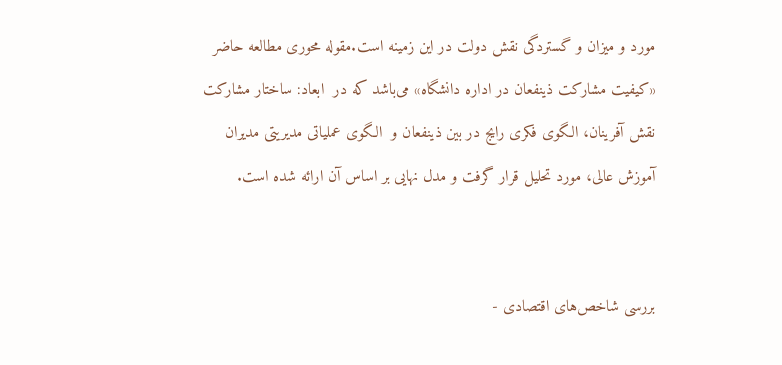مورد و میزان و گستردگی نقش دولت در این زمینه است.مقوله محوری مطالعه حاضر «کیفیت مشارکت ذینفعان در اداره دانشگاه» می‌باشد که در  ابعاد: ساختار مشارکت نقش آفرینان، الگوی فکری رایج در بین ذینفعان و  الگوی عملیاتی مدیریتی مدیران آموزش عالی، مورد تحلیل قرار گرفت و مدل نهایی بر اساس آن ارائه شده است.


بررسی شاخص‌های اقتصادی -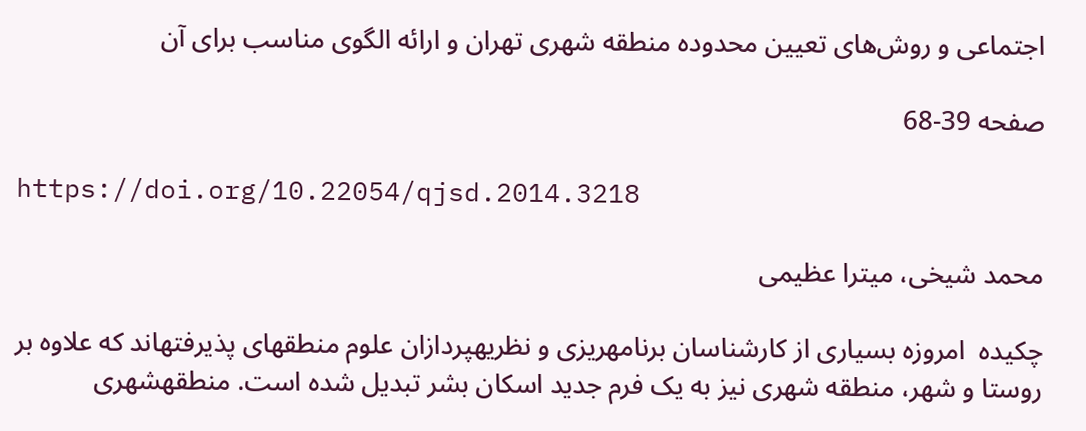اجتماعی و روش‌های تعیین محدوده منطقه شهری تهران و ارائه الگوی مناسب برای آن

صفحه 39-68

https://doi.org/10.22054/qjsd.2014.3218

محمد شیخی، میترا عظیمی

چکیده  امروزه بسیاری از کارشناسان برنامهریزی و نظریهپردازان علوم منطقهای پذیرفتهاند که علاوه بر روستا و شهر، منطقه شهری نیز به یک فرم جدید اسکان بشر تبدیل شده است. منطقهشهری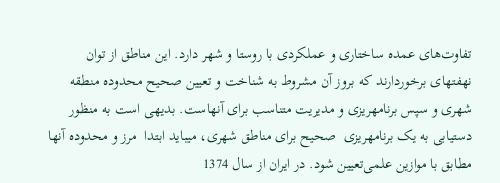تفاوت‌های عمده ساختاری و عملکردی با روستا و شهر دارد. این مناطق از توان نهفتهای برخوردارند که بروز آن مشروط به شناخت و تعیین صحیح محدوده منطقه شهری و سپس برنامهریزی و مدیریت متناسب برای آنهاست. بدیهی است به منظور دستیابی به یک برنامهریزی  صحیح برای مناطق شهری، میباید ابتدا  مرز و محدوده آنها مطابق با موازین علمی‌تعیین شود. در ایران از سال 1374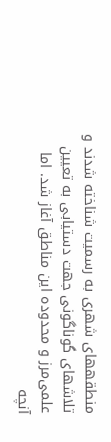منطقههای شهری به رسمیت شناخته شدند و تلاشهای گوناگونی جهت دستیابی به تعیین علمی‌مرز و محدوده این مناطق آغاز شد. اما آنچه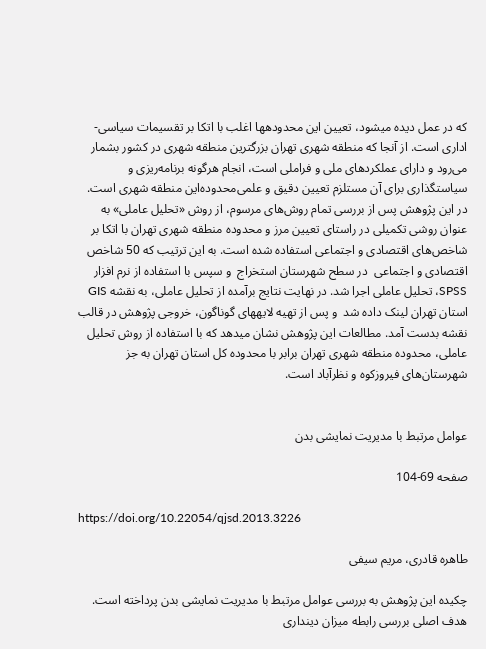که در عمل دیده میشود، تعیین این محدودهها اغلب با اتکا بر تقسیمات سیاسی- اداری است. از آنجا که منطقه شهری تهران بزرگترین منطقه شهری در کشور بشمار می‌رود و دارای عملکردهای ملی و فراملی است، انجام هرگونه برنامه‌ریزی و سیاستگذاری برای آن مستلزم تعیین دقیق و علمی‌محدوده‌این منطقه شهری است. در این پژوهش پس از بررسی تمام روش‌های مرسوم، از روش «تحلیل عاملی» به عنوان روشی تکمیلی در راستای تعیین مرز و محدوده منطقه شهری تهران با اتکا بر شاخص‌های اقتصادی و اجتماعی استفاده شده است. به این ترتیب که 50 شاخص اقتصادی و اجتماعی  در سطح شهرستان استخراج  و سپس با استفاده از نرم افزار SPSS، تحلیل عاملی اجرا شد. در نهایت نتایج برآمده از تحلیل عاملی، به نقشه GIS استان تهران لینک داده شد  و پس از تهیه لایههای گوناگون، خروجی پژوهش در قالب نقشه بدست آمد. مطالعات این پژوهش نشان میدهد که با استفاده از روش تحلیل عاملی، محدوده منطقه شهری تهران برابر با محدوده کل استان تهران به جز شهرستان‌های فیروزکوه و نظرآباد است.


عوامل مرتبط با مدیریت نمایشی بدن

صفحه 69-104

https://doi.org/10.22054/qjsd.2013.3226

طاهره قادری، مریم سیفی

چکیده این پژوهش به بررسی عوامل مرتبط با مدیریت نمایشی بدن پرداخته است. هدف اصلی بررسی رابطه میزان دینداری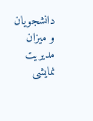دانشجویان و میزان مدیریت نمایشی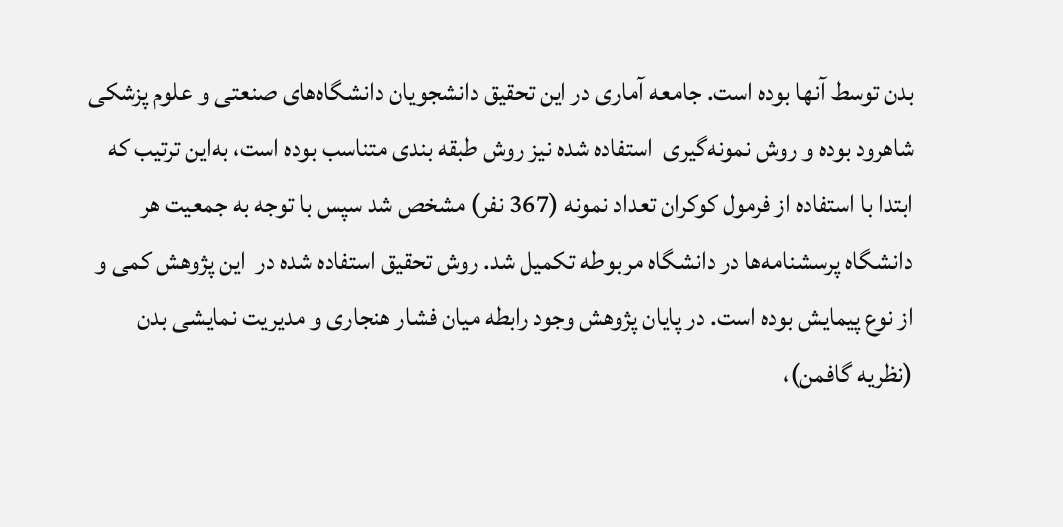بدن توسط آنها بوده است. جامعه آماری در این تحقیق دانشجویان دانشگاه‌‌های صنعتی و علوم پزشکی شاهرود بوده و روش نمونه‌گیری  استفاده شده نیز روش طبقه بندی متناسب بوده است، به‌این ترتیب که ابتدا با استفاده از فرمول کوکران تعداد نمونه (367 نفر) مشخص شد سپس با توجه به جمعیت هر دانشگاه پرسشنامه‌‌ها در دانشگاه مربوطه تکمیل شد. روش تحقیق استفاده شده در  این پژوهش کمی‌ و از نوع پیمایش بوده است. در پایان پژوهش وجود رابطه میان فشار هنجاری و مدیریت نمایشی بدن (نظریه گافمن)،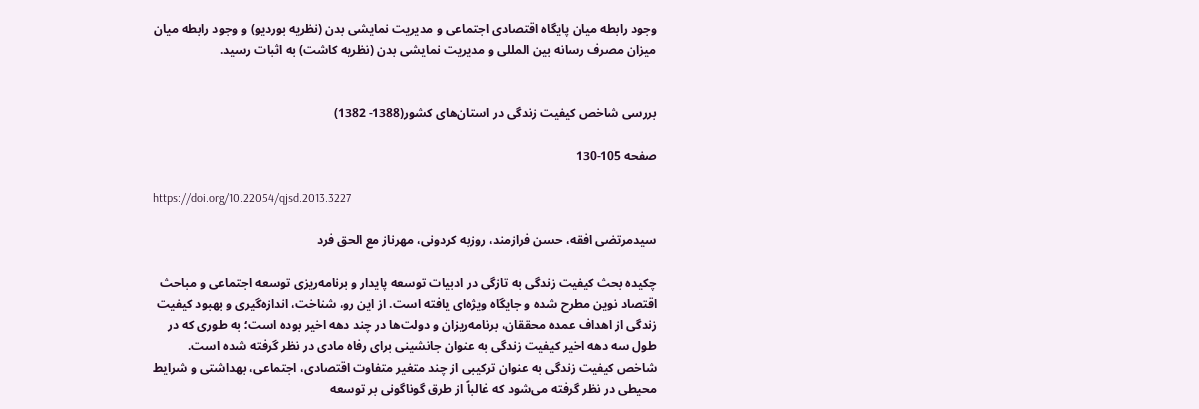وجود رابطه میان پایگاه اقتصادی اجتماعی و مدیریت نمایشی بدن (نظریه بوردیو) و وجود رابطه میان میزان مصرف رسانه بین المللی و مدیریت نمایشی بدن (نظریه کاشت) به اثبات رسید.


بررسی شاخص کیفیت ‌زندگی در استان‌های کشور(1388- 1382)

صفحه 105-130

https://doi.org/10.22054/qjsd.2013.3227

سیدمرتضی افقه، حسن فرازمند، روزبه کردونی، مهرناز مع الحق فرد

چکیده بحث کیفیت زندگی به تازگی در ادبیات توسعه پایدار و برنامه‌ریزی توسعه اجتماعی و مباحث اقتصاد نوین مطرح شده و جایگاه ویژه‌ای یافته است. از این رو، شناخت، اندازه‌گیری و بهبود کیفیت زندگی از اهداف عمده محققان، برنامه‌ریزان و دولت‌ها در چند دهه اخیر بوده است؛ به طوری که در طول سه دهه اخیر کیفیت زندگی به عنوان جانشینی برای رفاه مادی در نظر گرفته شده است. شاخص کیفیت زندگی به عنوان ترکیبی از چند متغیر متفاوت اقتصادی، اجتماعی، بهداشتی و شرایط محیطی در نظر گرفته می‌شود که غالباً از طرق گوناگونی بر توسعه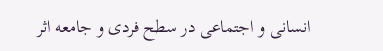انسانی و اجتماعی در سطح فردی و جامعه اثر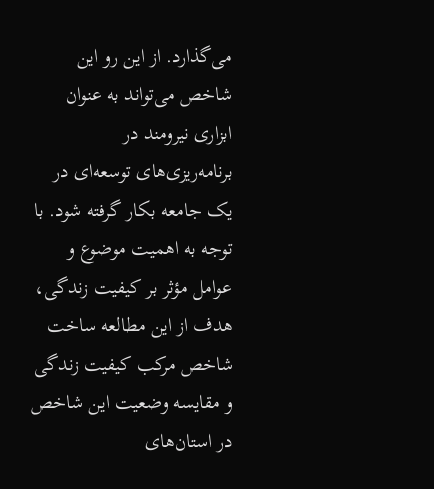می‌گذارد. از این رو این شاخص می‌تواند به عنوان ابزاری نیرومند در برنامه‌ریزی‌های توسعه‌ای در یک جامعه بکار گرفته شود. با توجه به اهمیت موضوع و عوامل مؤثر بر کیفیت زندگی، هدف از این مطالعه ساخت شاخص مرکب کیفیت زندگی و مقایسه وضعیت‌ این شاخص در استان‌های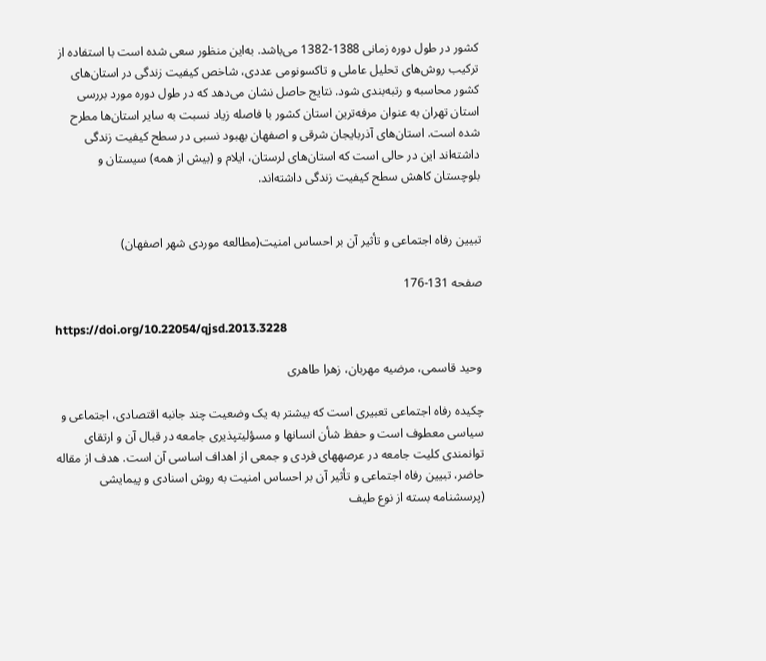کشور در طول دوره زمانی 1388-1382 می‌باشد. به‌این منظور سعی شده است با استفاده از ترکیب روش‌های تحلیل عاملی و تاکسونومی‌ عددی، شاخص کیفیت زندگی در استان‌های کشور محاسبه و رتبه‌بندی شود. نتایج حاصل نشان می‌دهد که در طول دوره مورد بررسی استان تهران به عنوان مرفه‌ترین استان کشور با فاصله زیاد نسبت به سایر استان‌ها مطرح شده است. استان‌های آذربایجان شرقی و اصفهان بهبود نسبی در سطح کیفیت زندگی داشته‌اند این در حالی است که استان‌های لرستان، ایلام و (بیش از همه) سیستان و بلوچستان کاهش سطح کیفیت زندگی داشته‌اند.


تبیین رفاه اجتماعی و تأثیر آن بر احساس امنیت(مطالعه موردی شهر اصفهان)

صفحه 131-176

https://doi.org/10.22054/qjsd.2013.3228

وحید قاسمی، مرضیه مهربان، زهرا طاهری

چکیده رفاه اجتماعی تعبیری است که بیشتر به یک وضعیت چند جانبه اقتصادی، اجتماعی و سیاسی معطوف است و حفظ شأن انسانها و مسؤلیتپذیری جامعه در قبال آن و ارتقای توانمندی کلیت جامعه در عرصههای فردی و جمعی از اهداف اساسی آن است. هدف از مقاله حاضر، تبیین رفاه اجتماعی و تأثیر آن بر احساس امنیت به روش اسنادی و پیمایشی (پرسشنامه بسته از نوع طیف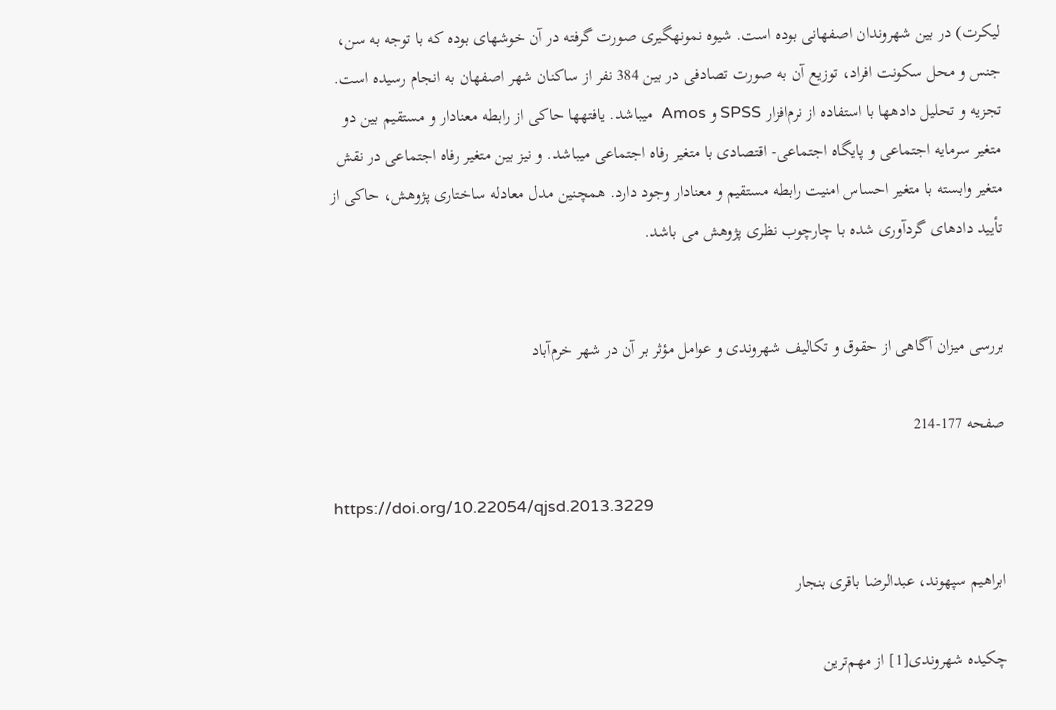لیکرت) در بین شهروندان اصفهانی بوده است. شیوه نمونهگیری صورت گرفته در آن خوشهای بوده که با توجه به سن، جنس و محل سکونت افراد، توزیع آن به صورت تصادفی در بین 384 نفر از ساکنان شهر اصفهان به انجام رسیده است. تجزیه و تحلیل دادهها با استفاده از نرم‌افزار SPSS و Amos  میباشد. یافتهها حاکی از رابطه معنادار و مستقیم بین دو متغیر سرمایه اجتماعی و پایگاه اجتماعی- اقتصادی با متغیر رفاه اجتماعی میباشد. و نیز بین متغیر رفاه اجتماعی در نقش متغیر وابسته با متغیر احساس امنیت رابطه مستقیم و معنادار وجود دارد. همچنین مدل معادله ساختاری پژوهش، حاکی از  تأیید دادهای گردآوری شده با چارچوب نظری پژوهش می باشد.


بررسی میزان آگاهی از حقوق و تکالیف شهروندی و عوامل مؤثر بر آن در شهر خرم‌آباد

صفحه 177-214

https://doi.org/10.22054/qjsd.2013.3229

ابراهیم سپهوند، عبدالرضا باقری بنجار

چکیده شهروندی[1] از مهم‌ترین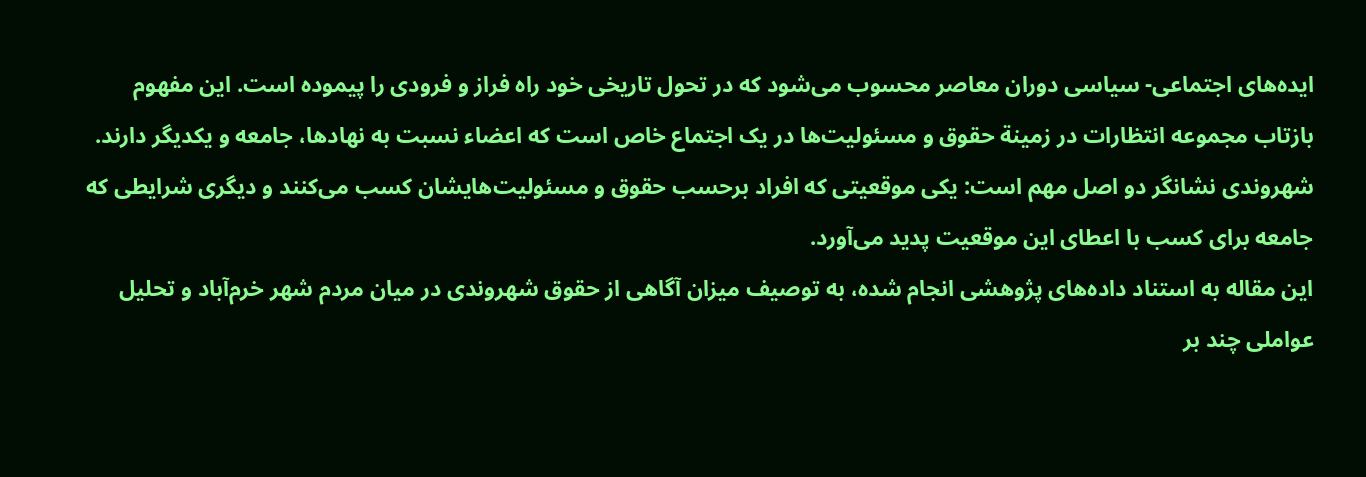ایده‌های اجتماعی- سیاسی دوران معاصر محسوب می‌شود که در تحول تاریخی خود راه فراز و فرودی را پیموده است. این مفهوم بازتاب مجموعه انتظارات در زمینة حقوق و مسئولیت‌ها در یک اجتماع خاص است که اعضاء نسبت به نهادها، جامعه و یکدیگر دارند. شهروندی نشانگر دو اصل مهم است: یکی موقعیتی که افراد برحسب حقوق و مسئولیت‌هایشان کسب می‌کنند و دیگری شرایطی که جامعه برای کسب با اعطای این موقعیت پدید می‌آورد.
این مقاله به استناد داده‌های پژوهشی انجام شده، به توصیف میزان آگاهی از حقوق شهروندی در میان مردم شهر خرم‌آباد و تحلیل عواملی چند‌ بر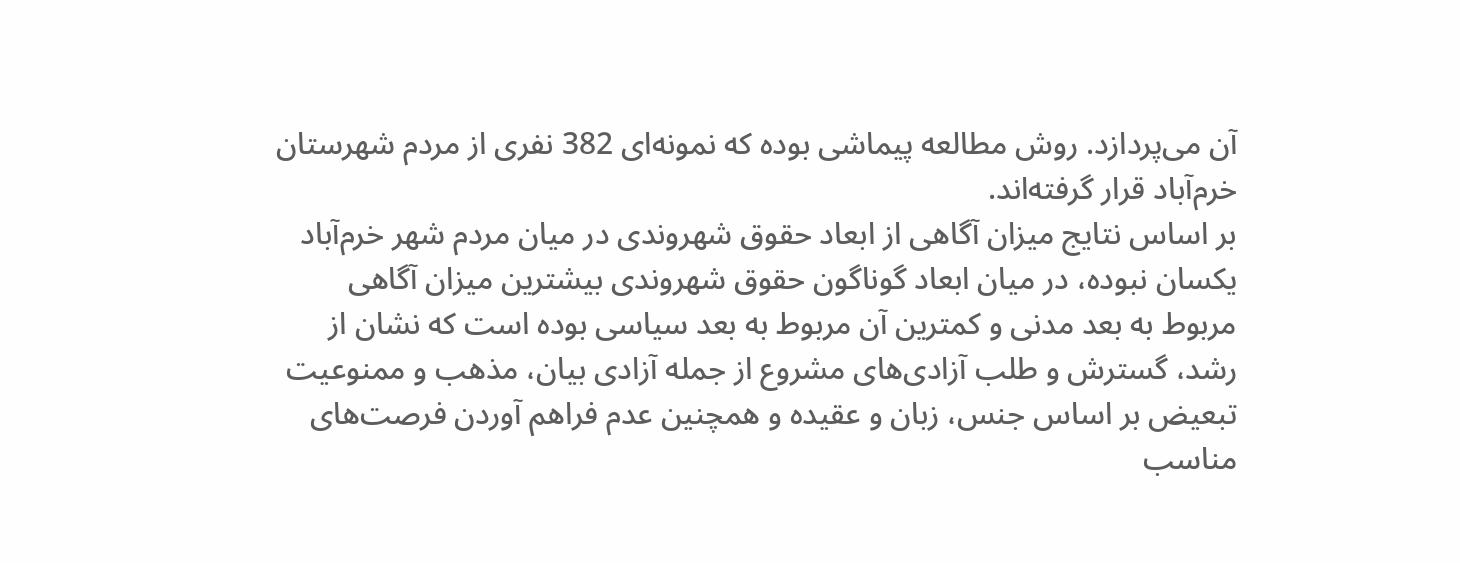آن می‌پردازد. روش مطالعه پیماشی بوده که نمونه‌ای 382 نفری از مردم شهرستان خرم‌آباد قرار گرفته‌اند.
بر اساس نتایج میزان آگاهی از ابعاد حقوق شهروندی در میان مردم شهر خرم‌آباد یکسان نبوده، در میان ابعاد گوناگون حقوق شهروندی بیشترین میزان آگاهی مربوط به بعد مدنی و کمترین آن مربوط به بعد سیاسی بوده است که نشان از رشد، گسترش و طلب آزادی‌های مشروع از جمله آزادی بیان، مذهب و ممنوعیت تبعیض بر اساس جنس، زبان و عقیده و همچنین عدم فراهم آوردن فرصت‌های مناسب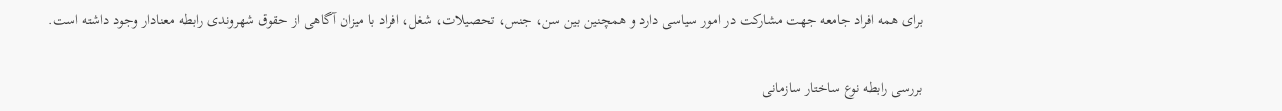برای همه افراد جامعه جهت مشارکت در امور سیاسی دارد و همچنین بین سن، جنس، تحصیلات، شغل، افراد با میزان آگاهی از حقوق شهروندی رابطه معنادار وجود داشته است.

بررسی رابطه نوع ساختار سازمانی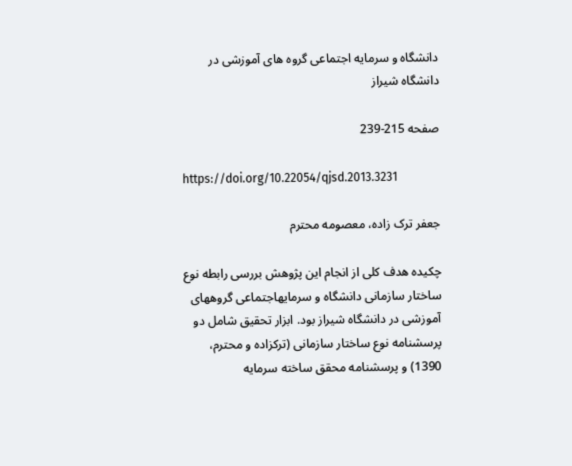دانشگاه و سرمایه اجتماعی گروه های آموزشی در دانشگاه شیراز

صفحه 215-239

https://doi.org/10.22054/qjsd.2013.3231

جعفر ترک زاده، معصومه محترم

چکیده هدف کلی از انجام این پژوهش بررسی رابطه نوع ساختار سازمانی دانشگاه و سرمایهاجتماعی گروههای آموزشی در دانشگاه شیراز بود. ابزار تحقیق شامل دو پرسشنامه نوع ساختار سازمانی (ترکزاده و محترم، 1390) و پرسشنامه محقق ساخته سرمایه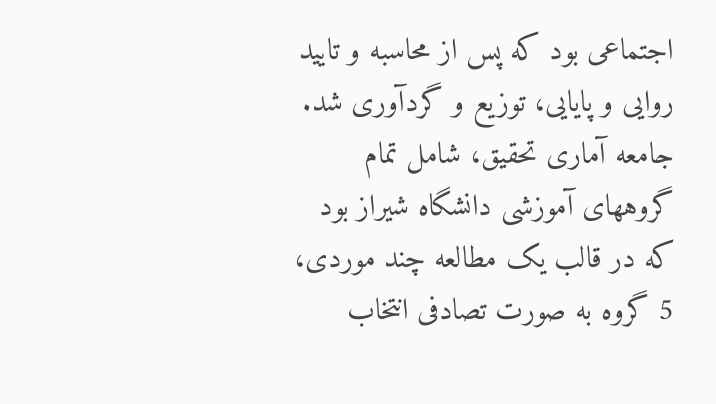اجتماعی بود که پس از محاسبه و تایید روایی و پایایی، توزیع و گردآوری شد. جامعه آماری تحقیق، شامل تمام گروههای آموزشی دانشگاه شیراز بود که در قالب یک مطالعه چند موردی، 5 گروه به صورت تصادفی انتخاب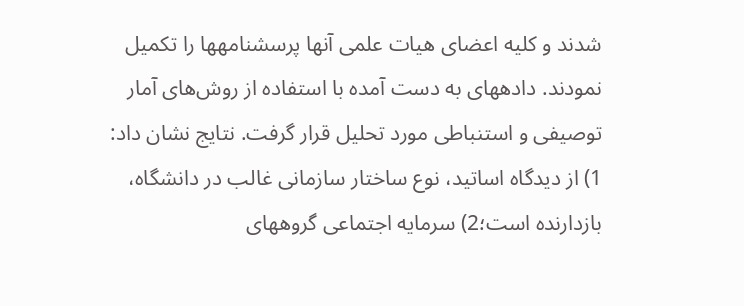شدند و کلیه اعضای هیات علمی آنها پرسشنامهها را تکمیل نمودند. دادههای به دست آمده با استفاده از روش‌های آمار توصیفی و استنباطی مورد تحلیل قرار گرفت. نتایج نشان داد: 1) از دیدگاه اساتید، نوع ساختار سازمانی غالب در دانشگاه، بازدارنده است؛2) سرمایه اجتماعی گروههای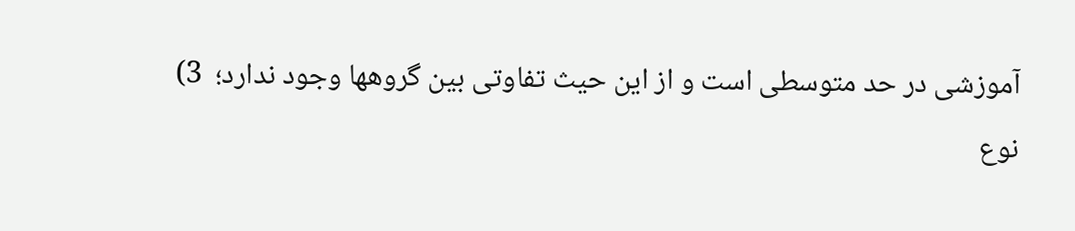آموزشی در حد متوسطی است و از این حیث تفاوتی بین گروهها وجود ندارد؛  3) نوع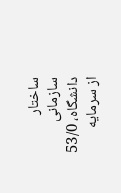ساختار سازمانی دانشگاه، 53/0 از سرمایه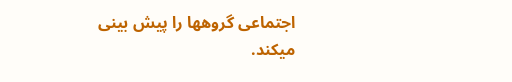اجتماعی گروهها را پیش بینی میکند.